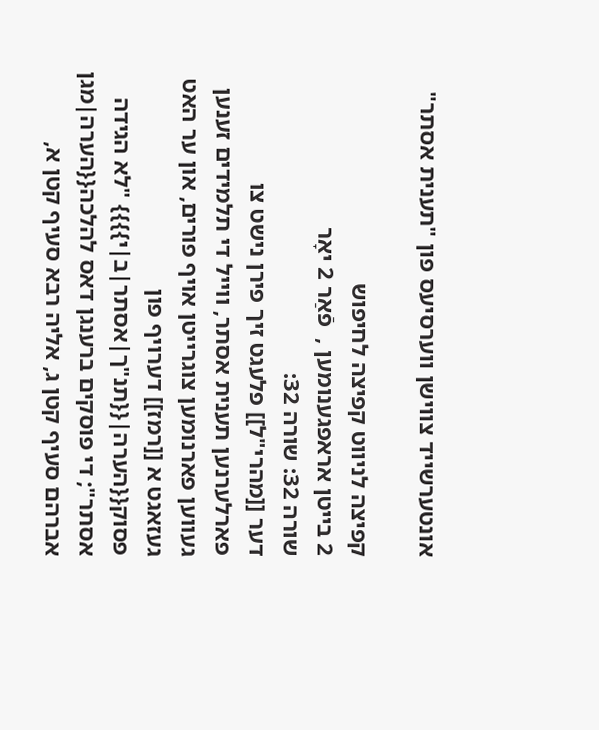אונטערשייד צווישן ווערסיעס פון "תענית אסתר"

קפיצה לניווט קפיצה לחיפוש
2 בייטן אראפגענומען ,  פֿאַר 2 יאָר
שורה 32: שורה 32:
דער [[מהרי"ל]] פלעגט זיך פירן נישט צו פארלערנען תענית אסתר, ווייל די תלמידים זענען געווען פארנומען צוגרייטן אויף פורים, און ער האט געזאגט א [[רמז]] דערויף פון פסוק{{הערה|{{תנ"ך|אסתר|ב|י}}}} "לא הגידה אסתר"; די פוסקים ברענגן דאס להלכה{{הערה|מגן אברהם סעיף קטן ג, אליה רבא סעיף קטן א,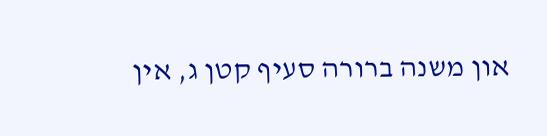און משנה ברורה סעיף קטן ג, אין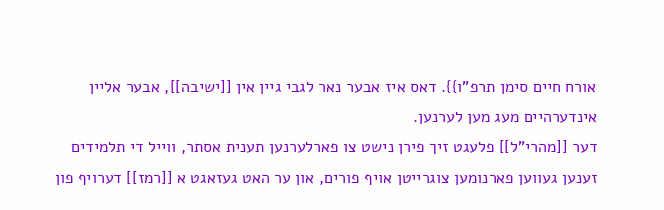אורח חיים סימן תרפ"ו}}. דאס איז אבער נאר לגבי גיין אין [[ישיבה]], אבער אליין אינדערהיים מעג מען לערנען.
דער [[מהרי"ל]] פלעגט זיך פירן נישט צו פארלערנען תענית אסתר, ווייל די תלמידים זענען געווען פארנומען צוגרייטן אויף פורים, און ער האט געזאגט א [[רמז]] דערויף פון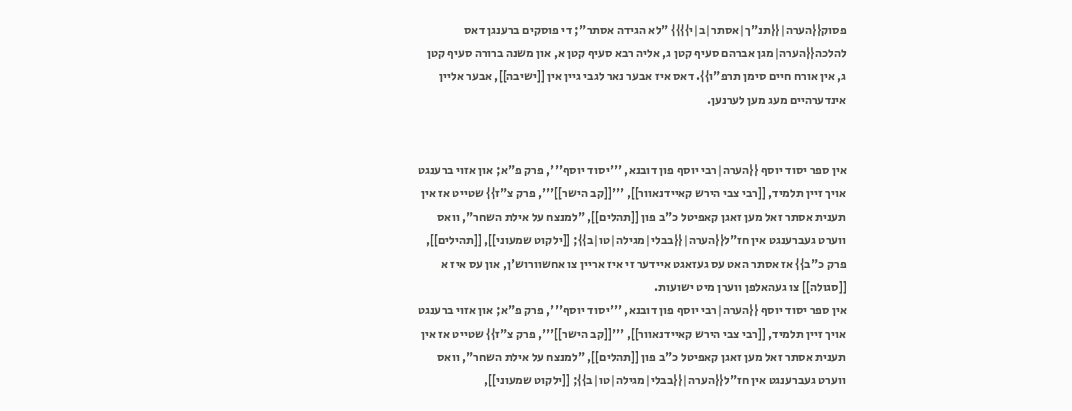פסוק{{הערה|{{תנ"ך|אסתר|ב|י}}}} "לא הגידה אסתר"; די פוסקים ברענגן דאס להלכה{{הערה|מגן אברהם סעיף קטן ג, אליה רבא סעיף קטן א, און משנה ברורה סעיף קטן ג, אין אורח חיים סימן תרפ"ו}}. דאס איז אבער נאר לגבי גיין אין [[ישיבה]], אבער אליין אינדערהיים מעג מען לערנען.


אין ספר יסוד יוסף {{הערה|רבי יוסף פון דובנא, '''יסוד יוסף''', פרק פ"א; און אזוי ברענגט אויך זיין תלמיד, [[רבי צבי הירש קאיידנאוור]], '''[[קב הישר]]''', פרק צ"ז}} שטייט אז אין תענית אסתר זאל מען זאגן קאפיטל כ"ב פון [[תהלים]], "למנצח על אילת השחר", וואס ווערט געברענגט אין חז"ל{{הערה|{{בבלי|מגילה|טו|ב}}; [[ילקוט שמעוני]], [[תהילים]], פרק כ"ב}} אז אסתר האט עס געזאגט איידער זי איז אריין צו אחשוורוש'ן, און עס איז א [[סגולה]] צו געהאלפן ווערן מיט ישועות.
אין ספר יסוד יוסף {{הערה|רבי יוסף פון דובנא, '''יסוד יוסף''', פרק פ"א; און אזוי ברענגט אויך זיין תלמיד, [[רבי צבי הירש קאיידנאוור]], '''[[קב הישר]]''', פרק צ"ז}} שטייט אז אין תענית אסתר זאל מען זאגן קאפיטל כ"ב פון [[תהלים]], "למנצח על אילת השחר", וואס ווערט געברענגט אין חז"ל{{הערה|{{בבלי|מגילה|טו|ב}}; [[ילקוט שמעוני]],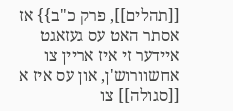[[תהלים]], פרק כ"ב}} אז אסתר האט עס געזאגט איידער זי איז אריין צו אחשוורוש'ן, און עס איז א [[סגולה]] צו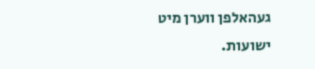געהאלפן ווערן מיט ישועות.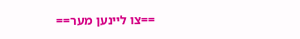==צו ליינען מער==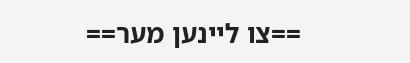==צו ליינען מער==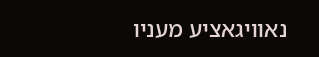נאוויגאציע מעניו